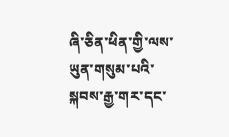ཞི་ཅིན་ཕིན་གྱི་ལས་ཡུན་གསུམ་པའི་སྐབས་རྒྱ་གར་དང་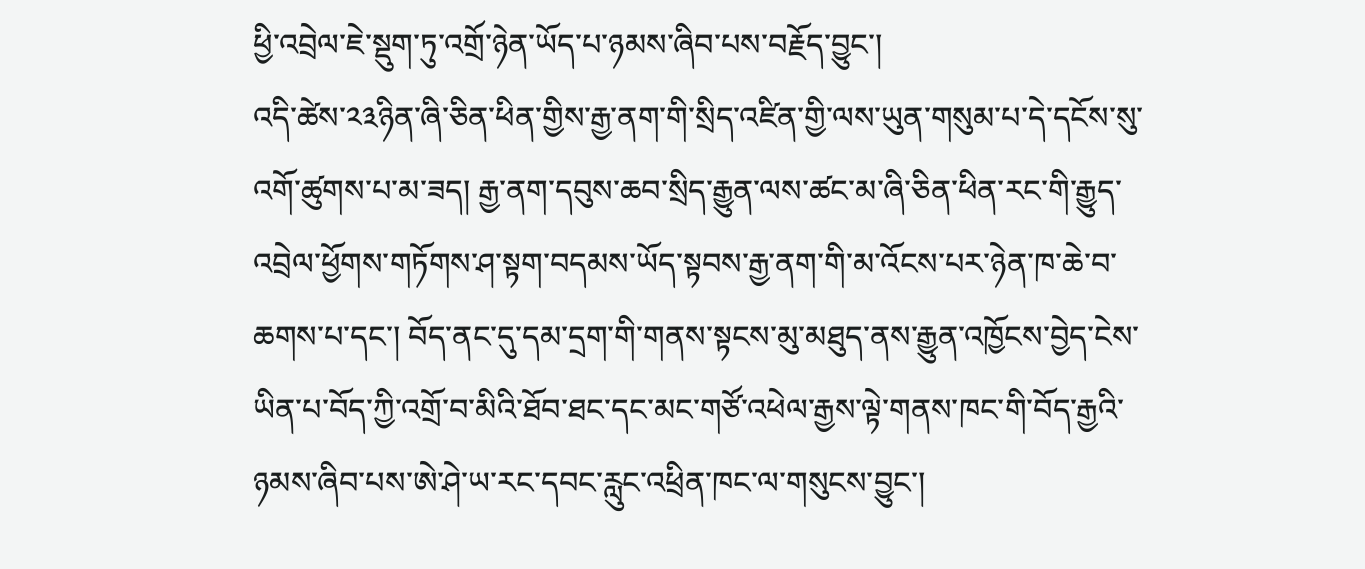ཕྱི་འབྲེལ་ཇེ་སྡུག་ཏུ་འགྲོ་ཉེན་ཡོད་པ་ཉམས་ཞིབ་པས་བརྗོད་བྱུང་།
འདི་ཚེས་༢༣ཉིན་ཞི་ཅིན་ཕིན་གྱིས་རྒྱ་ནག་གི་སྲིད་འཛིན་གྱི་ལས་ཡུན་གསུམ་པ་དེ་དངོས་སུ་འགོ་ཚུགས་པ་མ་ཟད། རྒྱ་ནག་དབུས་ཆབ་སྲིད་རྒྱུན་ལས་ཚང་མ་ཞི་ཅིན་ཕིན་རང་གི་རྒྱུད་འབྲེལ་ཕྱོགས་གཏོགས་ཤ་སྟག་བདམས་ཡོད་སྟབས་རྒྱ་ནག་གི་མ་འོངས་པར་ཉེན་ཁ་ཆེ་བ་ཆགས་པ་དང་། བོད་ནང་དུ་དམ་དྲག་གི་གནས་སྟངས་མུ་མཐུད་ནས་རྒྱུན་འཁྱོངས་བྱེད་ངེས་ཡིན་པ་བོད་ཀྱི་འགྲོ་བ་མིའི་ཐོབ་ཐང་དང་མང་གཙོ་འཕེལ་རྒྱས་ལྟེ་གནས་ཁང་གི་བོད་རྒྱའི་ཉམས་ཞིབ་པས་ཨེ་ཤེ་ཡ་རང་དབང་རླུང་འཕྲིན་ཁང་ལ་གསུངས་བྱུང་།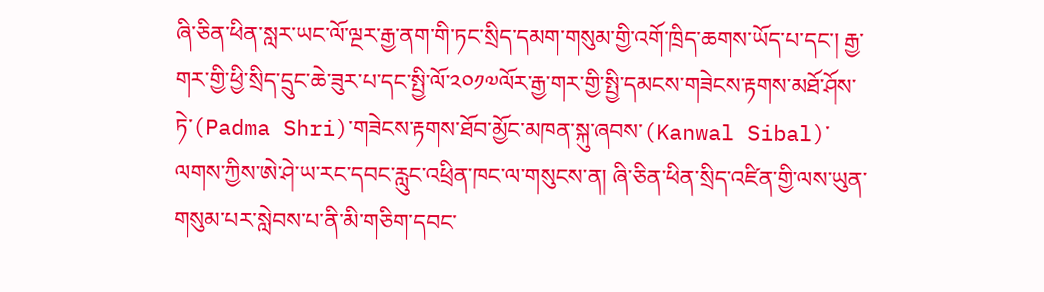ཞི་ཅིན་ཕིན་སླར་ཡང་ལོ་ལྔར་རྒྱ་ནག་གི་ཏང་སྲིད་དམག་གསུམ་གྱི་འགོ་ཁྲིད་ཆགས་ཡོད་པ་དང་། རྒྱ་གར་གྱི་ཕྱི་སྲིད་དྲུང་ཆེ་ཟུར་པ་དང་སྤྱི་ལོ་༢༠༡༧ལོར་རྒྱ་གར་གྱི་སྤྱི་དམངས་གཟེངས་རྟགས་མཐོ་ཤོས་ཏེ་(Padma Shri)་གཟེངས་རྟགས་ཐོབ་མྱོང་མཁན་སྐུ་ཞབས་(Kanwal Sibal)་ལགས་ཀྱིས་ཨེ་ཤེ་ཡ་རང་དབང་རླུང་འཕྲིན་ཁང་ལ་གསུངས་ན། ཞི་ཅིན་ཕིན་སྲིད་འཛིན་གྱི་ལས་ཡུན་གསུམ་པར་སླེབས་པ་ནི་མི་གཅིག་དབང་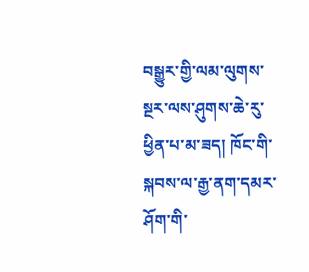བསྒྱུར་གྱི་ལམ་ལུགས་སྔར་ལས་ཤུགས་ཆེ་རུ་ཕྱིན་པ་མ་ཟད། ཁོང་གི་སྐབས་ལ་རྒྱ་ནག་དམར་ཤོག་གི་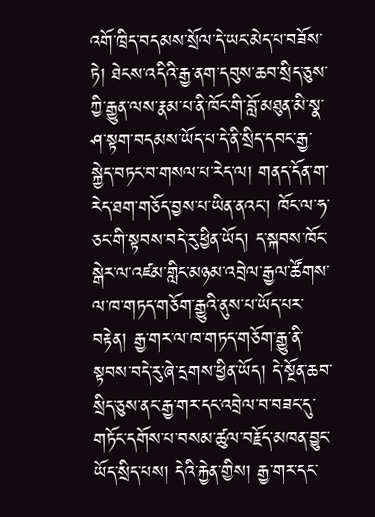འགོ་ཁྲིད་བདམས་སྲོལ་དེ་ཡང་མེད་པ་བཟོས་ཏེ། ཐེངས་འདིའི་རྒྱ་ནག་དབུས་ཆབ་སྲིད་ཅུས་ཀྱི་རྒྱུན་ལས་རྣམ་པ་ནི་ཁོང་གི་བློ་མཐུན་མི་སྣ་ཤ་སྟག་བདམས་ཡོད་པ་དེ་ནི་སྲིད་དབང་རྒྱ་སྐྱེད་བཏང་བ་གསལ་པ་རེད་ལ། གནད་དོན་ག་རེད་ཐག་གཅོད་བྱས་པ་ཡིན་ནའང་། ཁོང་ལ་ཧ་ཅང་གི་སྟབས་བདེ་རུ་ཕྱིན་ཡོད། ད་སྐབས་ཁོང་སྒེར་ལ་འཛམ་གླིང་མཉམ་འབྲེལ་རྒྱལ་ཚོགས་ལ་ཁ་གཏད་གཅོག་རྒྱུའི་ནུས་པ་ཡོད་པར་བརྟེན། རྒྱ་གར་ལ་ཁ་གཏད་གཅོག་རྒྱུ་ནི་སྟབས་བདེ་རུ་ཞེ་དྲགས་ཕྱིན་ཡོད། དེ་སྔོན་ཆབ་སྲིད་ཅུས་ནང་རྒྱ་གར་དང་འབྲེལ་བ་བཟང་དུ་གཏོང་དགོས་པ་བསམ་ཚུལ་བརྗོད་མཁན་བྱུང་ཡོད་སྲིད་པས། དེའི་རྐྱེན་གྱིས། རྒྱ་གར་དང་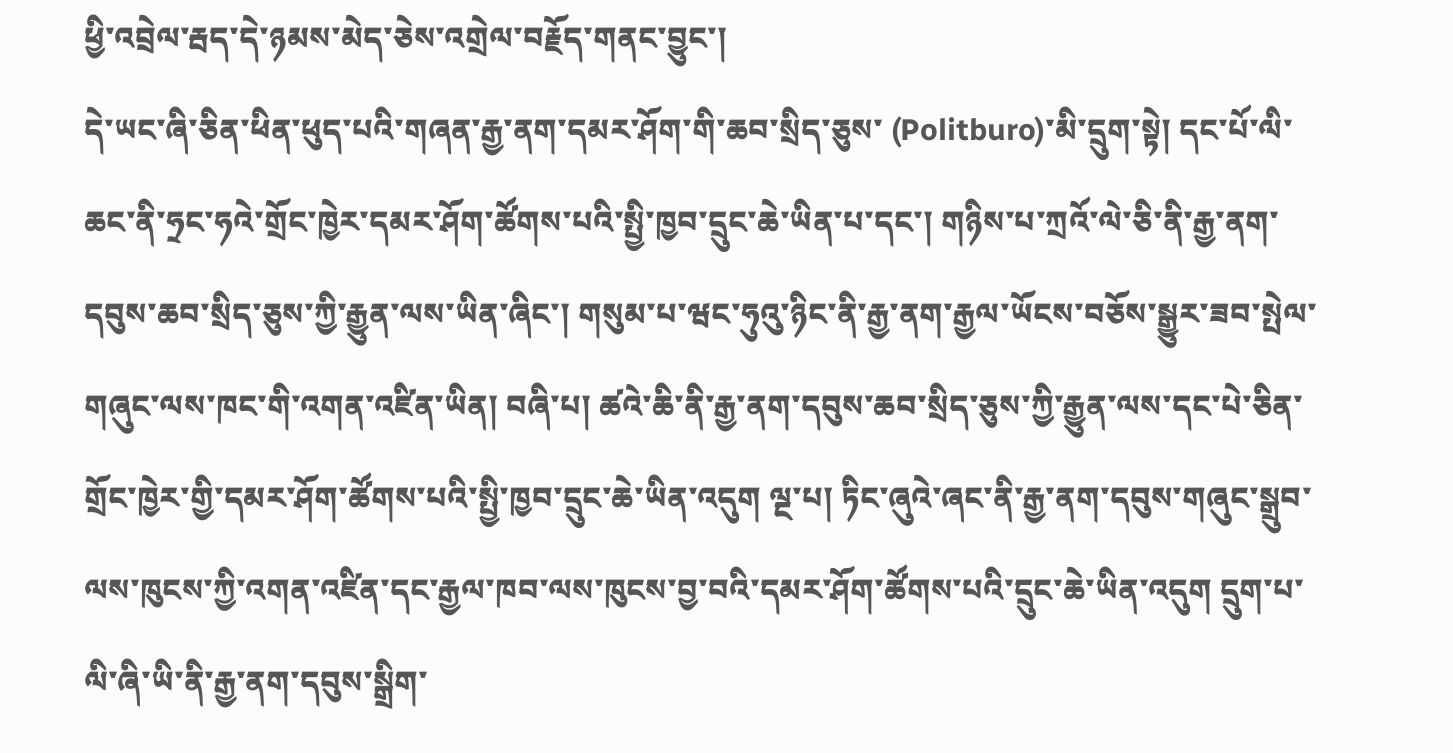ཕྱི་འབྲེལ་རྦད་དེ་ཉམས་མེད་ཅེས་འགྲེལ་བརྗོད་གནང་བྱུང་།
དེ་ཡང་ཞི་ཅིན་ཕིན་ཕུད་པའི་གཞན་རྒྱ་ནག་དམར་ཤོག་གི་ཆབ་སྲིད་ཅུས་ (Politburo)་མི་དྲུག་སྟེ། དང་པོ་ལི་ཆང་ནི་ཧྲང་ཧའེ་གྲོང་ཁྱེར་དམར་ཤོག་ཚོགས་པའི་སྤྱི་ཁྱབ་དྲུང་ཆེ་ཡིན་པ་དང་། གཉིས་པ་ཀྲའོ་ལེ་ཅི་ནི་རྒྱ་ནག་དབུས་ཆབ་སྲིད་ཅུས་ཀྱི་རྒྱུན་ལས་ཡིན་ཞིང་། གསུམ་པ་ཝང་ཧུའུ་ཉིང་ནི་རྒྱ་ནག་རྒྱལ་ཡོངས་བཅོས་སྒྱུར་ཟབ་སྤེལ་གཞུང་ལས་ཁང་གི་འགན་འཛིན་ཡིན། བཞི་པ། ཚའེ་ཆི་ནི་རྒྱ་ནག་དབུས་ཆབ་སྲིད་ཅུས་ཀྱི་རྒྱུན་ལས་དང་པེ་ཅིན་གྲོང་ཁྱེར་གྱི་དམར་ཤོག་ཚོགས་པའི་སྤྱི་ཁྱབ་དྲུང་ཆེ་ཡིན་འདུག ལྔ་པ། ཏིང་ཞུའེ་ཞང་ནི་རྒྱ་ནག་དབུས་གཞུང་སྒྲུབ་ལས་ཁུངས་ཀྱི་འགན་འཛིན་དང་རྒྱལ་ཁབ་ལས་ཁུངས་བྱ་བའི་དམར་ཤོག་ཚོགས་པའི་དྲུང་ཆེ་ཡིན་འདུག དྲུག་པ་ལི་ཞི་ཡི་ནི་རྒྱ་ནག་དབུས་སྒྲིག་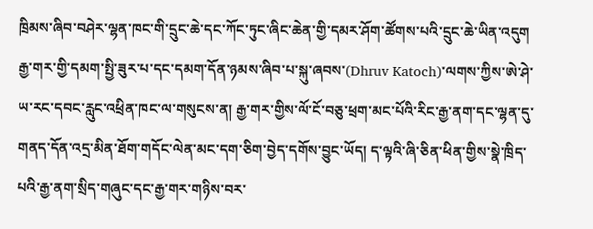ཁྲིམས་ཞིབ་བཤེར་ལྷན་ཁང་གི་དྲུང་ཆེ་དང་ཀོང་ཏུང་ཞིང་ཆེན་གྱི་དམར་ཤོག་ཚོགས་པའི་དྲུང་ཆེ་ཡིན་འདུག
རྒྱ་གར་གྱི་དམག་སྤྱི་ཟུར་པ་དང་དམག་དོན་ཉམས་ཞིབ་པ་སྐུ་ཞབས་(Dhruv Katoch)་ལགས་ཀྱིས་ཨེ་ཤེ་ཡ་རང་དབང་རླུང་འཕྲིན་ཁང་ལ་གསུངས་ན། རྒྱ་གར་གྱིས་ལོ་ངོ་བཅུ་ཕྲག་མང་པོའི་རིང་རྒྱ་ནག་དང་ལྷན་དུ་གནད་དོན་འདྲ་མིན་ཐོག་གདོང་ལེན་མང་དག་ཅིག་བྱེད་དགོས་བྱུང་ཡོད། ད་ལྟའི་ཞི་ཅིན་ཕིན་གྱིས་སྣེ་ཁྲིད་པའི་རྒྱ་ནག་སྲིད་གཞུང་དང་རྒྱ་གར་གཉིས་བར་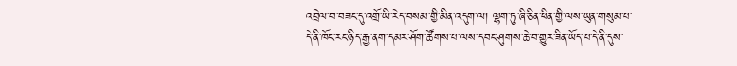འབྲེལ་བ་བཟང་དུ་འགྲོ་ཡི་རེད་བསམ་གྱི་མིན་འདུག་ལ། ལྷག་ཏུ་ཞི་ཅིན་ཕིན་གྱི་ལས་ཡུན་གསུམ་པ་དེ་ནི་ཁོང་རང་ཉིད་རྒྱ་ནག་དམར་ཤོག་ཚོགས་པ་ལས་དབང་ཤུགས་ཆེ་བ་གྱུར་ཟིན་ཡོད་པ་དེ་ནི་དུས་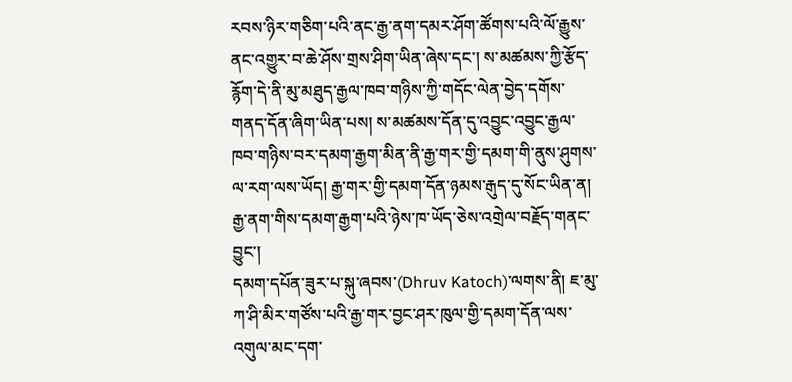རབས་ཉིར་གཅིག་པའི་ནང་རྒྱ་ནག་དམར་ཤོག་ཚོགས་པའི་ལོ་རྒྱུས་ནང་འགྱུར་བ་ཆེ་ཤོས་གྲས་ཤིག་ཡིན་ཞེས་དང་། ས་མཚམས་ཀྱི་རྩོད་རྙོག་དེ་ནི་མུ་མཐུད་རྒྱལ་ཁབ་གཉིས་ཀྱི་གདོང་ལེན་བྱེད་དགོས་གནད་དོན་ཞིག་ཡིན་པས། ས་མཚམས་དོན་དུ་འབྱུང་འབྱུང་རྒྱལ་ཁབ་གཉིས་བར་དམག་རྒྱག་མིན་ནི་རྒྱ་གར་གྱི་དམག་གི་ནུས་ཤུགས་ལ་རག་ལས་ཡོད། རྒྱ་གར་གྱི་དམག་དོན་ཉམས་རྒུད་དུ་སོང་ཡིན་ན། རྒྱ་ནག་གིས་དམག་རྒྱག་པའི་ཉེས་ཁ་ཡོད་ཅེས་འགྲེལ་བརྗོད་གནང་བྱུང་།
དམག་དཔོན་ཟུར་པ་སྐུ་ཞབས་(Dhruv Katoch)་ལགས་ནི། ཇ་མུ་ཀ་ཤི་མིར་གཙོས་པའི་རྒྱ་གར་བྱང་ཤར་ཁུལ་གྱི་དམག་དོན་ལས་འགུལ་མང་དག་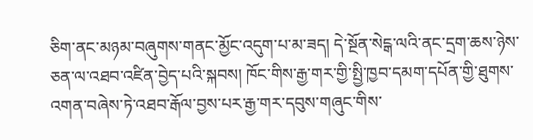ཅིག་ནང་མཉམ་བཞུགས་གནང་མྱོང་འདུག་པ་མ་ཟད། དེ་སྔོན་སེངྒ་ལའི་ནང་དྲག་ཆས་ཉེས་ཅན་ལ་འཐབ་འཛིན་བྱེད་པའི་སྐབས། ཁོང་གིས་རྒྱ་གར་གྱི་སྤྱི་ཁྱབ་དམག་དཔོན་གྱི་ཐུགས་འགན་བཞེས་ཏེ་འཐབ་རྒོལ་བྱས་པར་རྒྱ་གར་དབུས་གཞུང་གིས་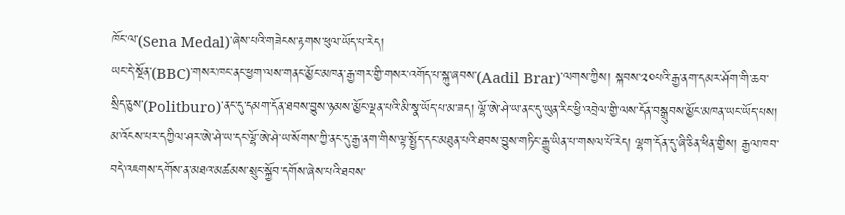ཁོང་ལ་(Sena Medal)་ཞེས་པའི་གཟེངས་རྟགས་ཕུལ་ཡོད་པ་རེད།
ཡང་དེ་སྔོན་(BBC)་གསར་ཁང་ནང་ཕྱག་ལས་གནང་མྱོང་མཁན་རྒྱ་གར་གྱི་གསར་འགོད་པ་སྐུ་ཞབས་(Aadil Brar)་ལགས་ཀྱིས། སྐབས་༢༠པའི་རྒྱ་ནག་དམར་ཤོག་གི་ཆབ་སྲིད་ཅུས་(Politburo)་ནང་དུ་དམག་དོན་ཐབས་བྱུས་ཉམས་མྱོང་ལྡན་པའི་མི་སྣ་ཡོད་པ་མ་ཟད། ལྷོ་ཨེ་ཤེ་ཡ་ནང་དུ་ཡུན་རིང་ཕྱི་འབྲེལ་གྱི་ལས་དོན་བསྒྲུབས་མྱོང་མཁན་ཡང་ཡོད་པས། མ་འོངས་པར་དཀྱིལ་ཤར་ཨེ་ཤེ་ཡ་དང་ལྷོ་ཨེ་ཤེ་ཡ་སོགས་ཀྱི་ནང་དུ་རྒྱ་ནག་གིས་ལྟ་སྤྱོད་དང་མཐུན་པའི་ཐབས་བྱུས་གཏིང་རྒྱུ་ཡིན་པ་གསལ་པོ་རེད། ལྷག་དོན་དུ་ཞི་ཅིན་ཕིན་གྱིས། རྒྱལ་ཁབ་བདེ་འཇགས་དགོས་ན་མཐའ་མཚམས་སྲུང་སྐྱོབ་དགོས་ཞེས་པའི་ཐབས་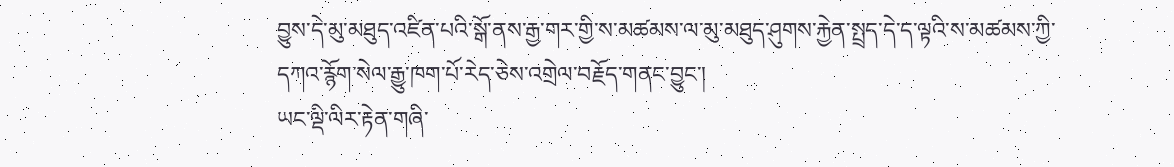བྱུས་དེ་མུ་མཐུད་འཛིན་པའི་སྒོ་ནས་རྒྱ་གར་གྱི་ས་མཚམས་ལ་མུ་མཐུད་ཤུགས་རྐྱེན་སྤྲད་དེ་ད་ལྟའི་ས་མཚམས་ཀྱི་དཀའ་རྙོག་སེལ་རྒྱུ་ཁག་པོ་རེད་ཅེས་འགྲེལ་བརྗོད་གནང་བྱུང་།
ཡང་ལྡི་ལིར་རྟེན་གཞི་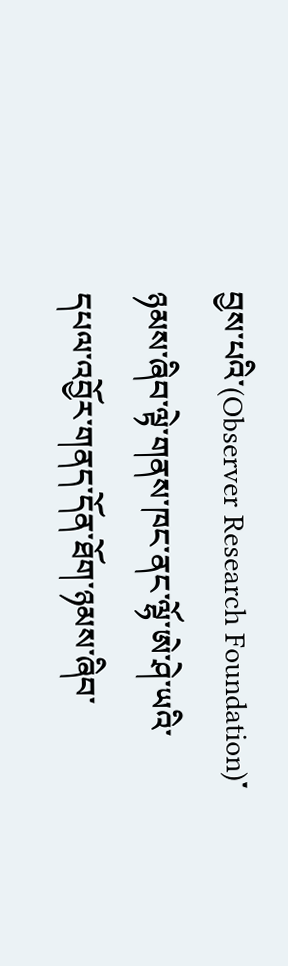བྱས་པའི་(Observer Research Foundation)་ཉམས་ཞིབ་ལྟེ་གནས་ཁང་ནང་ལྷོ་ཨེ་ཤེ་ཡའི་དཔལ་འབྱོར་གནད་དོན་ཐོག་ཉམས་ཞིབ་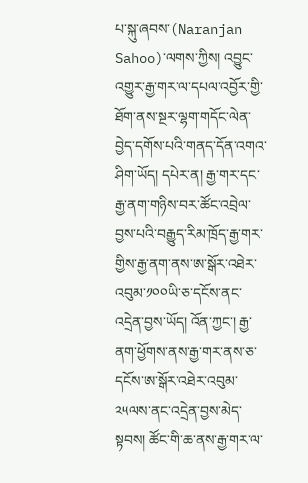པ་སྐུ་ཞབས་(Naranjan Sahoo)་ལགས་ཀྱིས། འབྱུང་འགྱུར་རྒྱ་གར་ལ་དཔལ་འབྱོར་གྱི་ཐོག་ནས་སྔར་ལྷག་གདོང་ལེན་བྱེད་དགོས་པའི་གནད་དོན་འགའ་ཤིག་ཡོད། དཔེར་ན། རྒྱ་གར་དང་རྒྱ་ནག་གཉིས་བར་ཚོང་འབྲེལ་བྱས་པའི་བརྒྱུད་རིམ་ཁྲོད་རྒྱ་གར་གྱིས་རྒྱ་ནག་ནས་ཨ་སྒོར་འཐེར་འབུམ་༡༠༠ཡི་ཅ་དངོས་ནང་འདྲེན་བྱས་ཡོད། འོན་ཀྱང་། རྒྱ་ནག་ཕྱོགས་ནས་རྒྱ་གར་ནས་ཅ་དངོས་ཨ་སྒོར་འཐེར་འབུམ་༢༥ལས་ནང་འདྲེན་བྱས་མེད་སྟབས། ཚོང་གི་ཆ་ནས་རྒྱ་གར་ལ་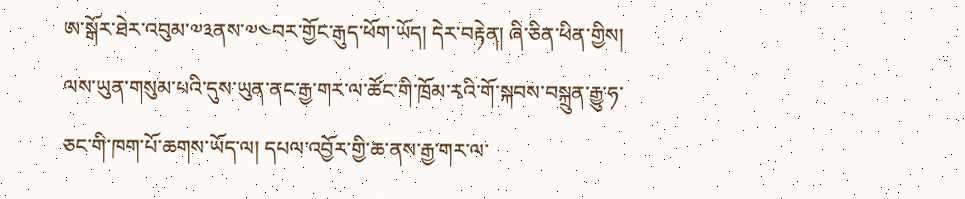ཨ་སྒོར་ཐེར་འབུམ་༧༣ནས་༧༤བར་གྱོང་རྒུད་ཕོག་ཡོད། དེར་བརྟེན། ཞི་ཅིན་ཕིན་གྱིས། ལས་ཡུན་གསུམ་པའི་དུས་ཡུན་ནང་རྒྱ་གར་ལ་ཚོང་གི་ཁྲོམ་རྭའི་གོ་སྐབས་བསྐྲུན་རྒྱུ་ཧ་ཅང་གི་ཁག་པོ་ཆགས་ཡོད་ལ། དཔལ་འབྱོར་གྱི་ཆ་ནས་རྒྱ་གར་ལ་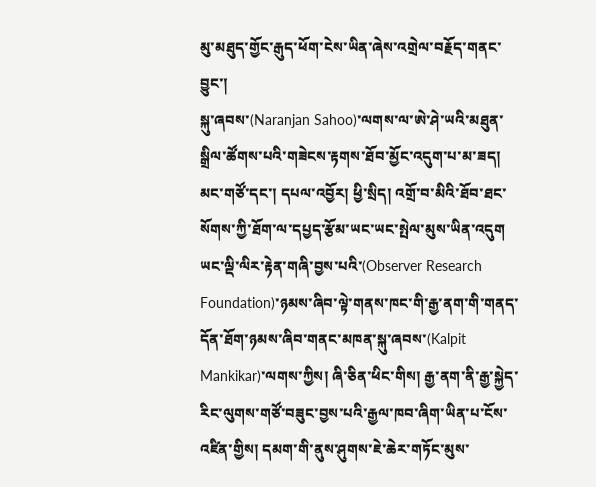མུ་མཐུད་གྱོང་རྒུད་ཕོག་ངེས་ཡིན་ཞེས་འགྲེལ་བརྗོད་གནང་བྱུང་།
སྐུ་ཞབས་(Naranjan Sahoo)་ལགས་ལ་ཨེ་ཤེ་ཡའི་མཐུན་སྒྲིལ་ཚོགས་པའི་གཟེངས་རྟགས་ཐོབ་མྱོང་འདུག་པ་མ་ཟད། མང་གཙོ་དང་། དཔལ་འབྱོར། ཕྱི་སྲིད། འགྲོ་བ་མིའི་ཐོབ་ཐང་སོགས་ཀྱི་ཐོག་ལ་དཔྱད་རྩོམ་ཡང་ཡང་སྤེལ་མུས་ཡིན་འདུག
ཡང་ལྡི་ལིར་རྟེན་གཞི་བྱས་པའི་(Observer Research Foundation)་ཉམས་ཞིབ་ལྟེ་གནས་ཁང་གི་རྒྱ་ནག་གི་གནད་དོན་ཐོག་ཉམས་ཞིབ་གནང་མཁན་སྐུ་ཞབས་(Kalpit Mankikar)་ལགས་ཀྱིས། ཞི་ཅིན་ཕིང་གིས། རྒྱ་ནག་ནི་རྒྱ་སྐྱེད་རིང་ལུགས་གཙོ་བཟུང་བྱས་པའི་རྒྱལ་ཁབ་ཞིག་ཡིན་པ་ངོས་འཛིན་གྱིས། དམག་གི་ནུས་ཤུགས་ཇེ་ཆེར་གཏོང་མུས་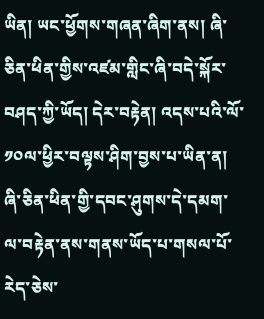ཡིན། ཡང་ཕྱོགས་གཞན་ཞིག་ནས། ཞི་ཅིན་ཕིན་གྱིས་འཛམ་གླིང་ཞི་བདེ་སྐོར་བཤད་ཀྱི་ཡོད། དེར་བརྟེན། འདས་པའི་ལོ་༡༠ལ་ཕྱིར་བལྟས་ཤིག་བྱས་པ་ཡིན་ན། ཞི་ཅིན་ཕིན་གྱི་དབང་ཤུགས་དེ་དམག་ལ་བརྟེན་ནས་གནས་ཡོད་པ་གསལ་པོ་རེད་ཅེས་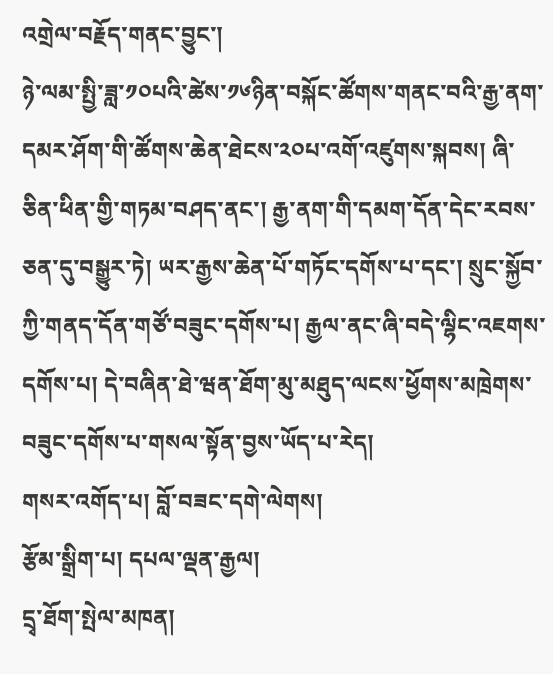འགྲེལ་བརྗོད་གནང་བྱུང་།
ཉེ་ལམ་སྤྱི་ཟླ་༡༠པའི་ཚེས་༡༦ཉིན་བསྐོང་ཚོགས་གནང་བའི་རྒྱ་ནག་དམར་ཤོག་གི་ཚོགས་ཆེན་ཐེངས་༢༠པ་འགོ་འཛུགས་སྐབས། ཞི་ཅིན་ཕིན་གྱི་གཏམ་བཤད་ནང་། རྒྱ་ནག་གི་དམག་དོན་དེང་རབས་ཅན་དུ་བསྒྱུར་ཏེ། ཡར་རྒྱས་ཆེན་པོ་གཏོང་དགོས་པ་དང་། སྲུང་སྐྱོབ་ཀྱི་གནད་དོན་གཙོ་བཟུང་དགོས་པ། རྒྱལ་ནང་ཞི་བདེ་ལྷིང་འཇགས་དགོས་པ། དེ་བཞིན་ཐེ་ཝན་ཐོག་མུ་མཐུད་ལངས་ཕྱོགས་མཁྲེགས་བཟུང་དགོས་པ་གསལ་སྟོན་བྱས་ཡོད་པ་རེད།
གསར་འགོད་པ། བློ་བཟང་དགེ་ལེགས།
རྩོམ་སྒྲིག་པ། དཔལ་ལྡན་རྒྱལ།
དྲྭ་ཐོག་སྤེལ་མཁན།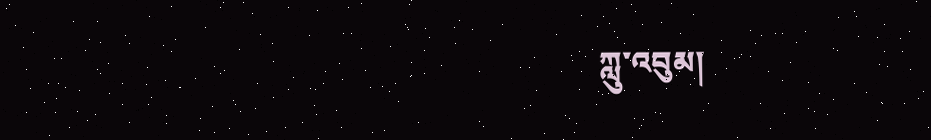ཀླུ་འབུམ།